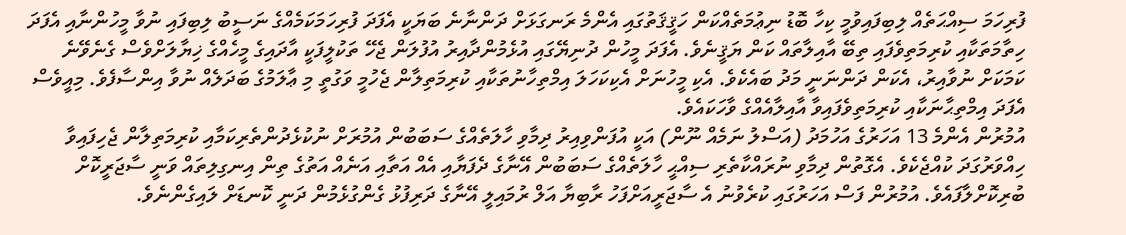ފުރިހަމަ ސިއްޙަތެއް ލިބިފައިވުމީ ކިހާ ބޮޑު ނިޢުމަތެއްކަން ހަޤީޤަތުގައި އެންމެ ރަނގަޅަށް ދަންނާނެ ބަޔަކީ އެފަދަ ފުރިހަމަކަމެއްގެ ނަސީބު ލިބިފައި ނުވާ މީހުންނާއި އެފަދަ ހިތާމަތަކާއި ކުރިމަތިވެފައި ތިބޭ އާއިލާތައް ކަން ޔަޤީނެވެ. އެފަދަ މީހުން ދުނިޔޭގައި އުޅެމުންދާއިރު އުފުލަން ޖެހޭ ތަކުލީފަކީ އާދައިގެ މީހެއްގެ ޚިޔާލަށްވެސް ގެނެވޭނެ ކަމަކަށް ނުވާއިރު، އެކަން ދަންނަނީ މަދު ބައެކެވެ. އެކި މީހުނަށް އެކިކަހަލަ އިމްތިހާނުތަކާއި ކުރިމަތިލާން ޖެހުމީ ވަގުތީ މި ޢާލަމުގެ ބަދަލެއް ނުވާ އިންސާފެވެ. މިއީވެސް އެފަދަ އިމްތިޙާނަކާއި ކުރިމަތިވެފައިވާ އާއިލާއެއްގެ ވާހަކައެވެ.
އުމުރުން އެންމެ 13 އަހަރުގެ އަހުމަދު (އަސްލު ނަމެއް ނޫން) އަކީ އުފަންވިއިރު ދިމާވި ހާލަތެއްގެ ސަބަބުން އުމުރަށް ނުކުޅެދުންތެރިކަމާއި ކުރިމަތިލާން ޖެހިފައިވާ ހިއްވަރުގަދަ ކުއްޖެކެވެ. އެގޮތުން ދިމާވި ނުރައްކާތެރި ސިއްޙީ ހާލަތެއްގެ ސަބަބުން އޭނާގެ ދެފަޔާއި އެއް އަތާއި އަނެއް އަތުގެ ތިން އިނގިލިތައް ވަނީ ސާޖަރީކޮށް ބުރިކޮށްލާފައެވެ. އުމުރުން ފަސް އަހަރުގައި ކުރެވުނު އެ ސާޖަރީއަށްފަހު ރާބިޔާ އަލް ރުމައިލީ އޭނާގެ ދަރިފުޅު ގެންގުޅެމުން ދަނީ ކޮނޑަށް ލައިގެންނެވެ.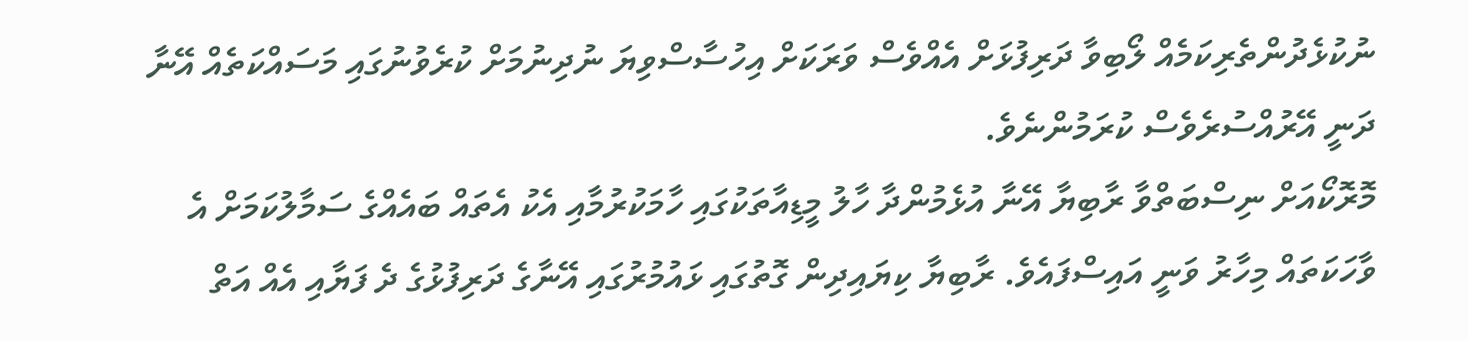ނުކުޅެދުންތެރިކަމެއް ލޯބިވާ ދަރިފުޅަށް އެއްވެސް ވަރަކަށް އިހުސާސްވިޔަ ނުދިނުމަށް ކުރެވުނުގައި މަސައްކަތެއް އޭނާ ދަނީ އޭރުއްސުރެވެސް ކުރަމުންނެވެ.
މޮރޮކޯއަށް ނިސްބަތްވާ ރާބިޔާ އޭނާ އުޅެމުންދާ ހާލު މީޑިއާތަކުގައި ހާމަކުރުމާއި އެކު އެތައް ބައެއްގެ ސަމާލުކަމަށް އެ ވާހަކަތައް މިހާރު ވަނީ އައިސްފައެވެ. ރާބިޔާ ކިޔައިދިން ގޮތުގައި ޅައުމުރުގައި އޭނާގެ ދަރިފުޅުގެ ދެ ފަޔާއި އެއް އަތް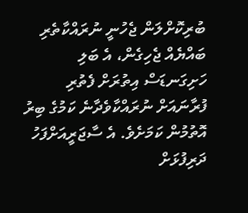ބުރިކޮށްލަން ޖެހުނީ ނުރައްކާތެރި ބައްޔެއް ޖެހިގެން، އެ ބަލި ހަށިގަނޑަސް އިތުރަށް ފެތުރި ފުރާނައަށް ނުރައްކާވެދާނެ ކަމުގެ ބިރު އޮތުމުން ކަމަށެވެ. އެ ސާޖަރީއަށްފަހު ދަރިފުޅަށް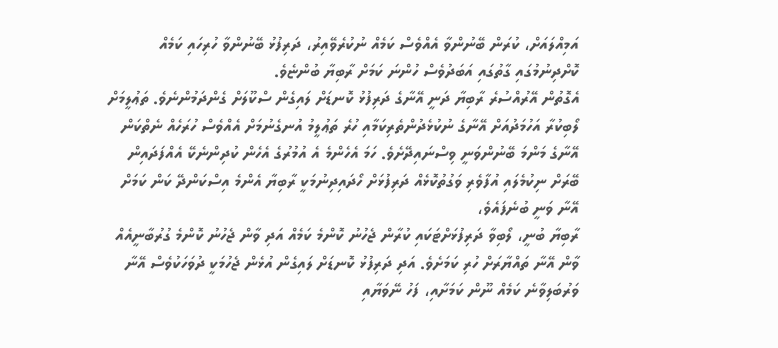އަމިއްލައަށް، ކުރަން ބޭނުންވާ އެއްވެސް ކަމެއް ނުކުރެވޭއިރު، ދަރިފުޅު ބޭނުންވާ ހުރިހައި ކަމެއް ކޮށްދިނުމުގައި ގާތުގައި އަބަދުވެސް ހުންނަ ކަމަށް ރާބިޔާ ބުންޏެވެ.
އެގޮތުން އޭރުއްސުރެ ރާބިޔާ ދަނީ އޭނާގެ ދަރިފުޅު ކޮނޑަށް ލައިގެން ސްކޫލަށް ގެންދަމުންނެވެ. ތަޢުލީމަށް ލޯބިކުރާ އަހުމަދުއަށް އޭނާގެ ނުކުޅެދުންތެރިކަމާއި ހުރެ ތަޢުލީމު އުނގެނުމަށް އެއްވެސް ހުރަހެއް ނެތްކަން އޭނާގެ މަންމަ ބޭނުންވަނީ ވިސްނައިދޭށެވެ. ހަމަ އެހެންމެ އެ އުމުރުގެ އެހެން ކުދިންނެކޭ އެއްފަދައިން ބޭރަށް ނިކުމެލައި އުފާވެރި ވަގުތުކޮޅެއް ދަރިފުޅަށް ހޯދައިދިނުމަކީ ރާބިޔާ އެންމެ އިސްކަންދޭ ކަން ކަމަށް އޭނާ ވަނީ ބުނެފައެވެ،
ރާބިޔާ ބުނީ، ލޯބިވާ ދަރިފުޅަށްޓަކައި ކުރާން ޖެހުނު ކޮންމެ ކަމެއް އަދި ވާން ޖެހުނު ކޮންމެ ގުރުބާނީއެއް ވާން އޭނާ ތައްޔާރަށް ހުރި ކަމަށެވެ. އަދި ދަރިފުޅު ކޮނޑަށް ލައިގެން އުޅެން ޖެހުމަކީ ދުވަހަކުވެސް އޭނާ ވަރުބަލިވާނެ ކަމެއް ނޫން ކަމަށާއި، ފަހު ނޭވަޔާއި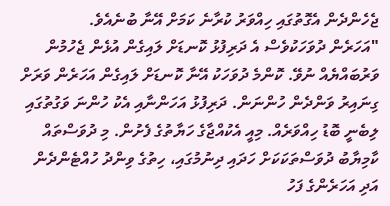ޖެހެންދެން އެގޮތުގައި ހިއްވަރު ކުރާނެ ކަމަށް އޭނާ ބުނެއެވެ.
"އަހަރެން ދުވަހަކުވެސް އެ ދަރިފުޅު ކޮނޑަށް ލައިގެން އުޅެން ޖެހުމުން ވަރުބައްޔެއް ނުވޭ. ކޮންމެ ދުވަހަކު އޭނާ ކޮނޑަށް ލައިގެން އަހަރެން ވަރަށް ގިނައިރު ވަންދެން ހުންނަން. ދަރިފުޅު އަހަންނާއި އެކު ހުންނަ ވަގުތުގައި ލިބެނީ ބޮޑު ހިއްވަރެއް. މިއީ އެކުއްޖާގެ ހަޔާތުގެ ފެށުން. މި ދުވަސްތައް ކާމިޔާބު ދުވަސްތަކަކަށް ހަދައި ދިނުމުގައި، ހިތުގެ ވިންދު ހުއްޓެންދެން އަދި އަހަރެންގެ ފަހު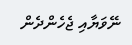ނޭވަޔާއި ޖެހެންދެން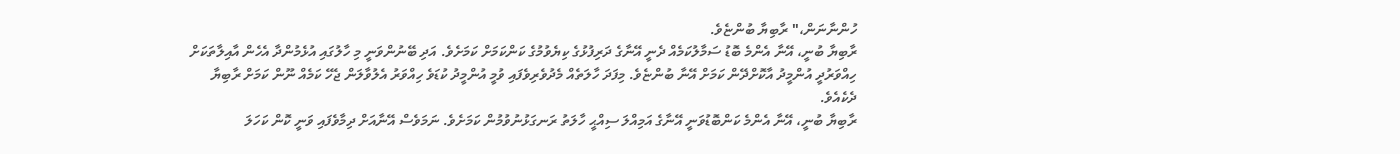ހުންނާނަން،" ރާބިޔާ ބުންޏެވެ.
ރާބިޔާ ބުނީ، އޭނާ އެންމެ ބޮޑު ސަމާލުކަމެއް ދެނީ އޭނާގެ ދަރިފުޅުގެ ކިޔެވުމުގެ ކަންކަމަށް ކަމަށެވެ. އަދި ބޭނުންވަނީ މި ހާލުގައި އުޅެމުންދާ އެހެން އާއިލާތަކަށް ހިއްވަރުދީ އުންމީދު އާކޮށްދޭން ކަމަށް އޭނާ ބުންޏެވެ. މިފަދަ ހާލަތެއް މެދުވެރިވެފައި ވުމީ އުންމީދު ކުޑަވެ ހިއްވަރު އެލުވާލަން ޖެހޭ ކަމެއް ނޫން ކަމަށް ރާބިޔާ ދެކެއެވެ.
ރާބިޔާ ބުނީ، އޭނާ އެންމެ ކަންބޮޑުވަނީ އޭނާގެ އަމިއްލަ ސިއްޙީ ހާލަތު ރަނގަޅުނުވުމުން ކަމަށެވެ. ނަމަވެސް އޭނާއަށް ދިމާވެފައި ވަނީ ކޮން ކަހަލަ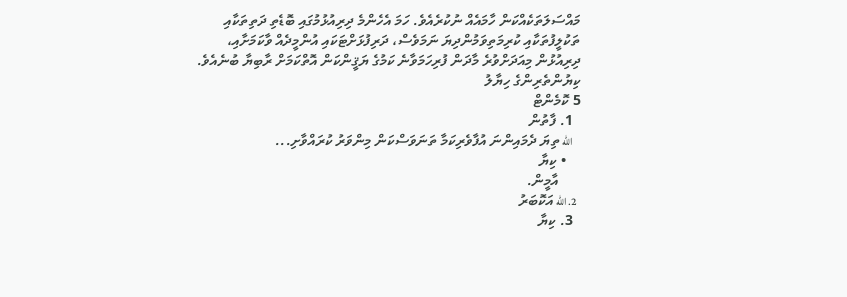މައްސަލަތަކެއްކަން ހާމައެއް ނުކުރެއެވެ. ހަމަ އެހެންމެ ދިރިއުޅުމުގައި ބޮޑެތި ދަތިތަކާއި ތަކުލީފުތަކާއި ކުރިމަތިވަމުންދިޔަ ނަމަވެސް، ދަރިފުޅަށްޓަކައި އުންމީދެއް ވާކަމަށާއި، ދިރިއުޅުން މިއަދަށްވުރެ މާދަން ފުރިހަމަވާނެ ކަމުގެ ޔަޤީންކަން އޮތްކަމަށް ރާބިޔާ ބުނެއެވެ.
ކިޔުންތެރިންގެ ހިޔާލު
5 ކޮމެންޓް
  1. ފާތުން
    الله ތިޔަ ދެމައިންނަ އުފާވެރިކަމާ ތަނަވަސްކަން މިންވަރު ކުރައްވާށި...
    • ކިޔާ
      އާމީން.
  2. الله އަކޮބަރު
  3. ކިޔާ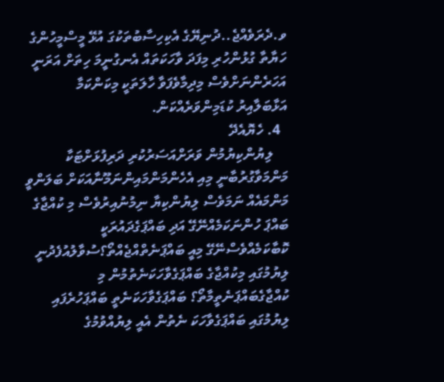ވ.ދެރަވެއްޖެ..ދުނިޔޭގެ އެކިހިސާބުތަކުގަ އުޅޭ މީސްމީހުންގެ ހަޔާތާ ގުޅުންހުރި މިފަދަ ވާހަކަތައް އެނގުނީމަ ހިތަށް އަރަނީ އަހަރެންނަށްވެސް މިދިމާވެފަވާ ހާލަތަކީ މިކަންކަމާ އަޅާބަލާއިރު ކުޑަމިންވަރެއްކަން.
  4. ހެޔޮއެދޭ
    ލިޔުންކިޔުމުން ވަރަށްއަސަރުކުރި ދަރިފުޅަށްޓަކާ މަންމަވާގުރުބާނީ މިއި އެހެންމަންމައިންނަމޫނާއަކަށް ބަލަންވީ މަންމައެއް ނަމަވެސް ލިޔުންކިޔާ ނިމުނުއިރުވެސް މި ކުއްޖާގެ ބައްޕަ ހުންނަކަމެއްނޭގޭ އަދި ބައްޕަގެދައުރަކީ ކޮބާކަމެއްވެސްނޭގޭ މިއީ ބައްޕަނެތްއްޖެއްތޯ؟ސުވާލުއުފެދުނީ ލިޔުމުގައި މިކުއްޖާގެ ބައްޕަގެވާހަކަނެތުމުން މި ކުއްޖާގެބައްޕަނެތީމާތޯ؟ ބައްޕަގެވާހަކަނެތީ ބައްޕަހުރެފައި ލިޔުމުގައި ބައްޕަގެވާހަކަ ނެތުން އެއީ ލިޔުއްވުމުގެ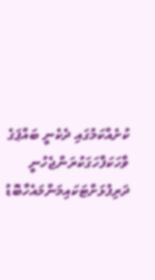ކުށެއްކަމުގައި ދެކެނީ ބައްޕަގެ ވާހަކަފާހަގަކުރަންޖެހުނީ ދަރިފުޅަށްޓަކައިމަންމައެހާބޮޑު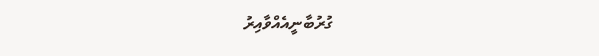ގުރުބާނީއެއްވާއިރު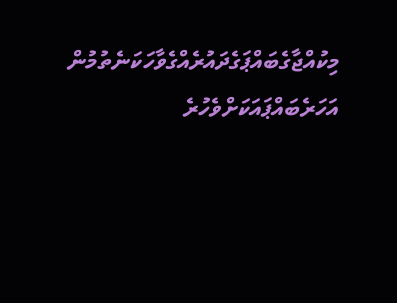މިކުއްޖާގެބައްޕަގެދައުރެއްގެވާހަކަނެތުމުން އަހަރެބައްޕައަކަށްވެހުރެ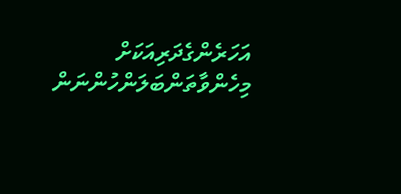އަހަރެންގެދަރިއަކަށް މިހެންވާތަންބަލަންހުންނަން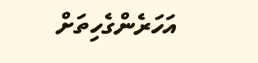އަހަރެންގެހިތަށް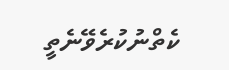ކެތްނުކުރެވޭނެތީ